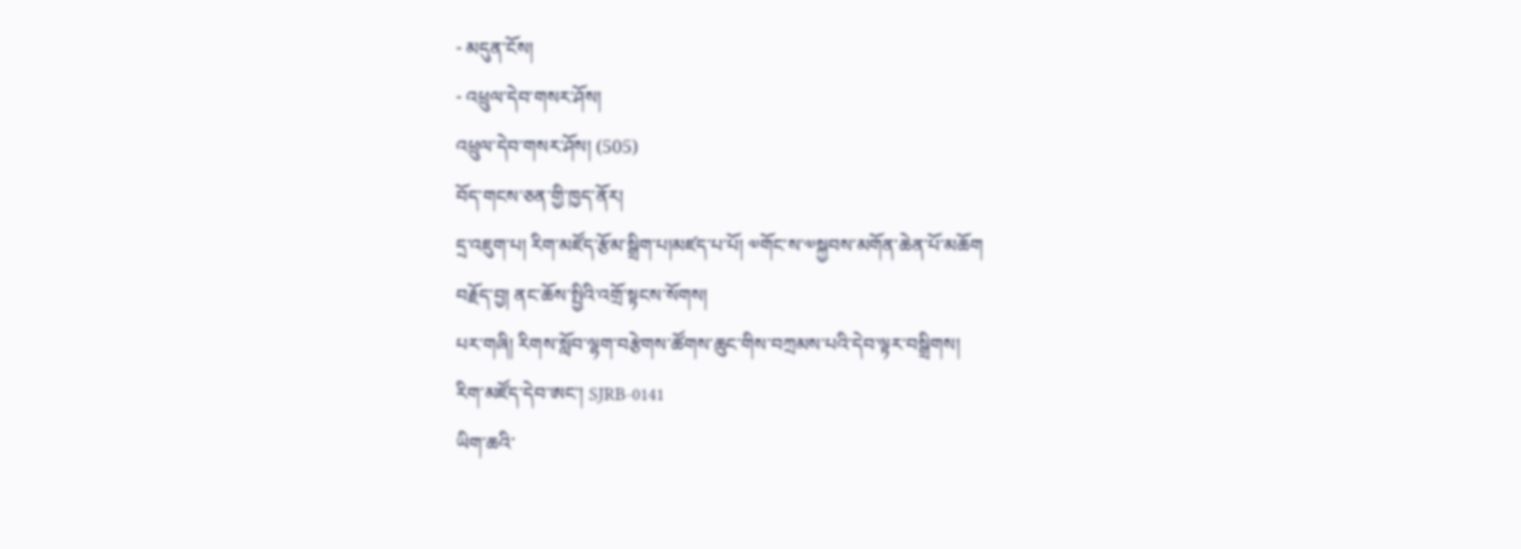- མདུན་ངོས།
- འཕྲུལ་དེབ་གསར་ཤོས།
འཕྲུལ་དེབ་གསར་ཤོས། (505)
བོད་གངས་ཅན་གྱི་ཁྱད་ནོར།
དྲ་འཇུག་པ། རིག་མཛོད་རྩོམ་སྒྲིག་པ།མཛད་པ་པོ། ༧གོང་ས་༧སྐྱབས་མགོན་ཆེན་པོ་མཆོག
བརྗོད་བྱ། ནང་ཆོས་སྤྱིའི་འགྲོ་སྟངས་སོགས།
པར་གཞི། རིགས་སློབ་ལྷག་བརྩེགས་ཚོགས་ཆུང་གིས་བཀྲམས་པའི་དེབ་ལྟར་བསྒྲིགས།
རིག་མཛོད་དེབ་ཨང་། SJRB-0141
ཡིག་ཆའི་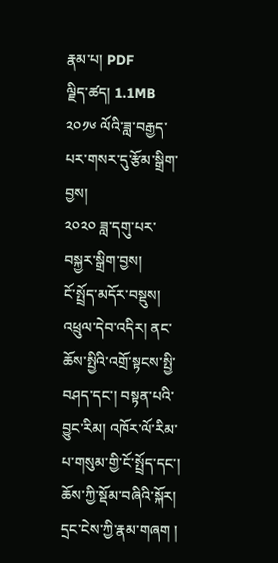རྣམ་པ། PDF
ལྗིད་ཚད། 1.1MB
༢༠༡༦ ལོའི་ཟླ་བརྒྱད་པར་གསར་དུ་རྩོམ་སྒྲིག་བྱས།
༢༠༢༠ ཟླ་དགུ་པར་བསྐྱར་སྒྲིག་བྱས།
ངོ་སྤྲོད་མདོར་བསྡུས།
འཕྲུལ་དེབ་འདིར། ནང་ཆོས་སྤྱིའི་འགྲོ་སྟངས་སྤྱི་བཤད་དང་། བསྟན་པའི་བྱུང་རིམ། འཁོར་ལོ་རིམ་པ་གསུམ་གྱི་ངོ་སྤྲོད་དང་། ཆོས་ཀྱི་སྡོམ་བཞིའི་སྐོར། དྲང་ངེས་ཀྱི་རྣམ་གཞག །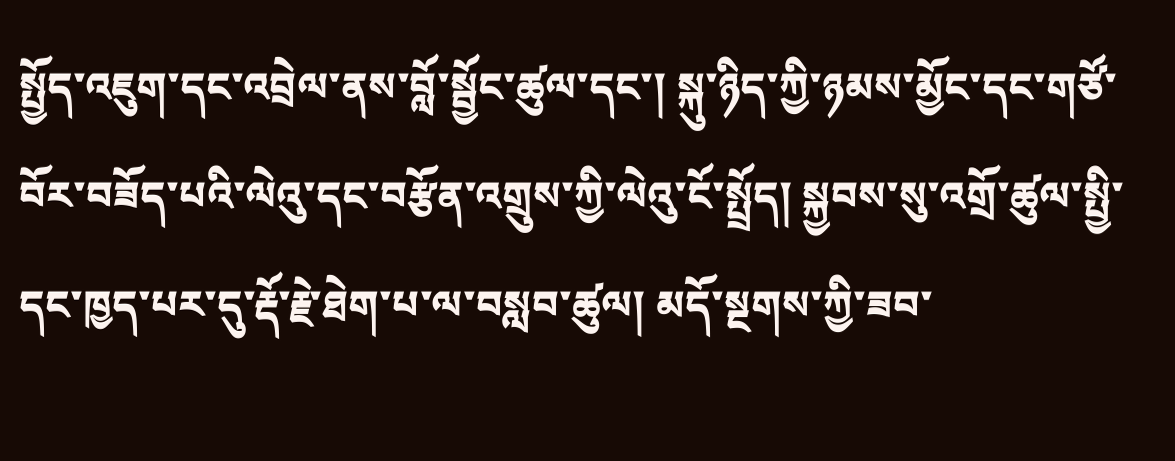སྤྱོད་འཇུག་དང་འབྲེལ་ནས་བློ་སྦྱོང་ཚུལ་དང་། སྐུ་ཉིད་ཀྱི་ཉམས་མྱོང་དང་གཙོ་བོར་བཟོད་པའི་ལེའུ་དང་བརྩོན་འགྲུས་ཀྱི་ལེའུ་ངོ་སྤྲོད། སྐྱབས་སུ་འགྲོ་ཚུལ་སྤྱི་དང་ཁྱད་པར་དུ་རྡོ་རྗེ་ཐེག་པ་ལ་བསླབ་ཚུལ། མདོ་སྔགས་ཀྱི་ཟབ་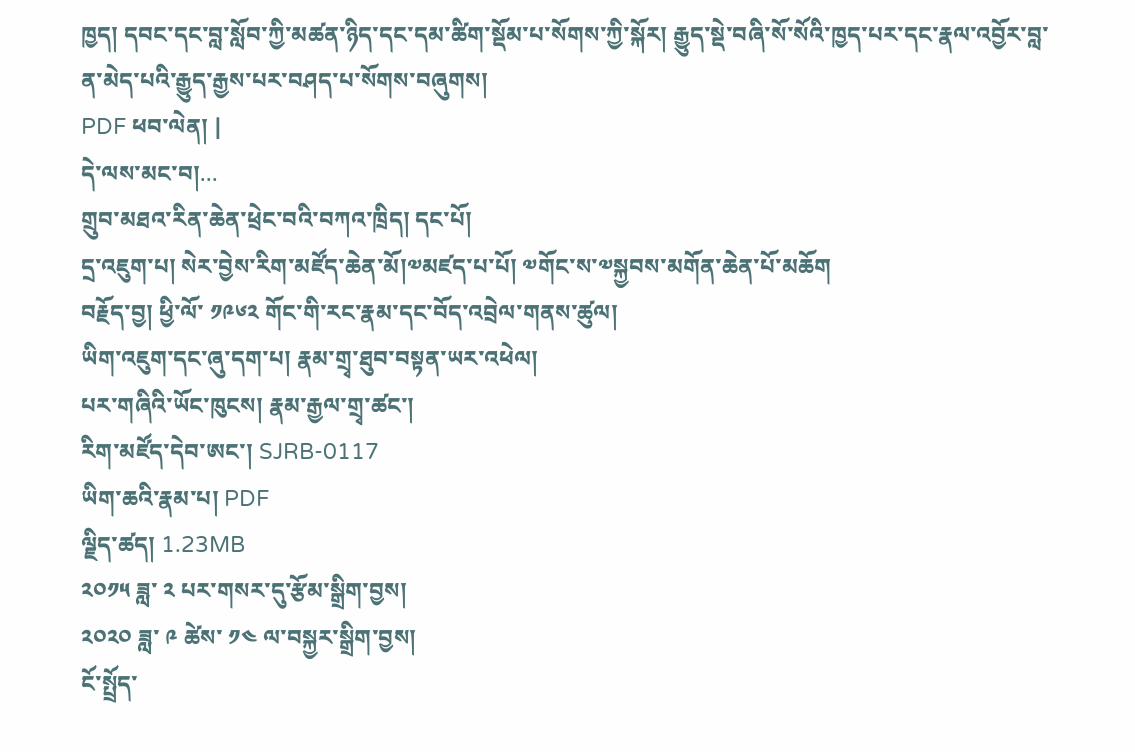ཁྱད། དབང་དང་བླ་སློབ་ཀྱི་མཚན་ཉིད་དང་དམ་ཚིག་སྡོམ་པ་སོགས་ཀྱི་སྐོར། རྒྱུད་སྡེ་བཞི་སོ་སོའི་ཁྱད་པར་དང་རྣལ་འབྱོར་བླ་ན་མེད་པའི་རྒྱུད་རྒྱས་པར་བཤད་པ་སོགས་བཞུགས།
PDF ཕབ་ལེན། |
དེ་ལས་མང་བ།...
གྲུབ་མཐའ་རིན་ཆེན་ཕྲེང་བའི་བཀའ་ཁྲིད། དང་པོ།
དྲ་འཇུག་པ། སེར་བྱེས་རིག་མཛོད་ཆེན་མོ།༧མཛད་པ་པོ། ༧གོང་ས་༧སྐྱབས་མགོན་ཆེན་པོ་མཆོག
བརྗོད་བྱ། ཕྱི་ལོ་ ༡༩༦༢ གོང་གི་རང་རྣམ་དང་བོད་འབྲེལ་གནས་ཚུལ།
ཡིག་འཇུག་དང་ཞུ་དག་པ། རྣམ་གྲྭ་ཐུབ་བསྟན་ཡར་འཕེལ།
པར་གཞིའི་ཡོང་ཁུངས། རྣམ་རྒྱལ་གྲྭ་ཚང་།
རིག་མཛོད་དེབ་ཨང་། SJRB-0117
ཡིག་ཆའི་རྣམ་པ། PDF
ལྗིད་ཚད། 1.23MB
༢༠༡༥ ཟླ་ ༢ པར་གསར་དུ་རྩོམ་སྒྲིག་བྱས།
༢༠༢༠ ཟླ་ ༩ ཚེས་ ༡༤ ལ་བསྐྱར་སྒྲིག་བྱས།
ངོ་སྤྲོད་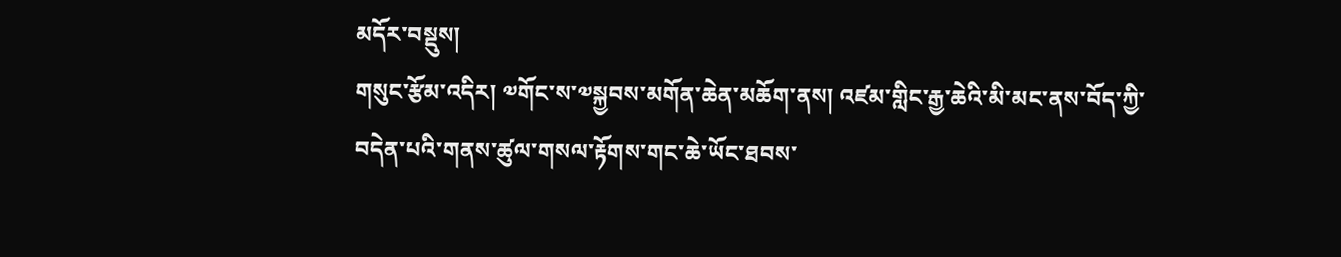མདོར་བསྡུས།
གསུང་རྩོམ་འདིར། ༧གོང་ས་༧སྐྱབས་མགོན་ཆེན་མཆོག་ནས། འཛམ་གླིང་རྒྱ་ཆེའི་མི་མང་ནས་བོད་ཀྱི་བདེན་པའི་གནས་ཚུལ་གསལ་རྟོགས་གང་ཆེ་ཡོང་ཐབས་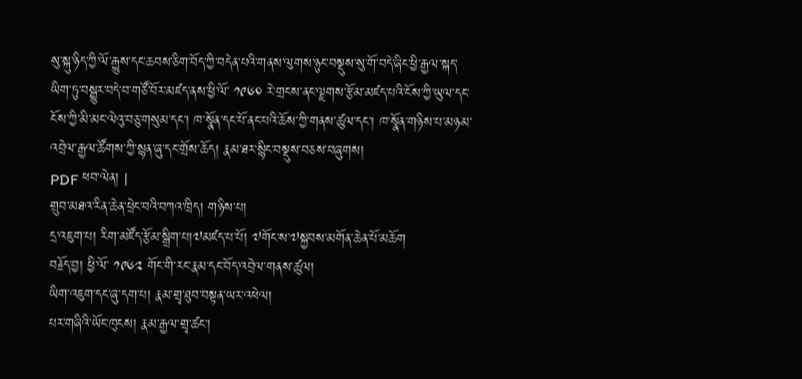སུ་སྐུ་ཉིད་ཀྱི་ལོ་རྒྱུས་དང་ཆབས་ཅིག་བོད་ཀྱི་བདེན་པའི་གནས་ལུགས་ཉུང་བསྡུས་སུ་གོ་བདེ་ཞིང་ཕྱི་རྒྱལ་སྐད་ཡིག་ཏུ་བསྒྱུར་བདེ་བ་གཙོ་བོར་མཛད་ནས་ཕྱི་ལོ་ ༡༩༦༠ རེ་གྲངས་ནང་ལྗགས་རྩོམ་མཛད་པའི་ངོས་ཀྱི་ཡུལ་དང་ངོས་ཀྱི་མི་མང་ལེའུ་བཅུ་གསུམ་དང་། ཁ་སྣོན་དང་པོ་ནང་པའི་ཆོས་ཀྱི་གནས་ཚུལ་དང་། ཁ་སྣོན་གཉིས་པ་མཉམ་འབྲེལ་རྒྱལ་ཚོགས་ཀྱི་སྙན་ཞུ་དང་གྲོས་ཆོད། རྣམ་ཐར་སྙིང་བསྡུས་བཅས་བཞུགས།
PDF ཕབ་ལེན། |
གྲུབ་མཐའ་རིན་ཆེན་ཕྲེང་བའི་བཀའ་ཁྲིད། གཉིས་པ།
དྲ་འཇུག་པ། རིག་མཛོད་རྩོམ་སྒྲིག་པ།༧མཛད་པ་པོ། ༧གོང་ས་༧སྐྱབས་མགོན་ཆེན་པོ་མཆོག
བརྗོད་བྱ། ཕྱི་ལོ་ ༡༩༦༢ གོང་གི་རང་རྣམ་དང་བོད་འབྲེལ་གནས་ཚུལ།
ཡིག་འཇུག་དང་ཞུ་དག་པ། རྣམ་གྲྭ་ཐུབ་བསྟན་ཡར་འཕེལ།
པར་གཞིའི་ཡོང་ཁུངས། རྣམ་རྒྱལ་གྲྭ་ཚང་།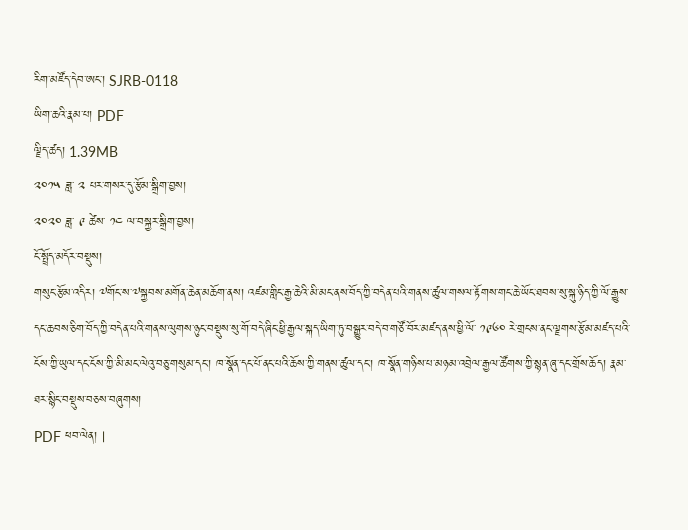རིག་མཛོད་དེབ་ཨང་། SJRB-0118
ཡིག་ཆའི་རྣམ་པ། PDF
ལྗིད་ཚད། 1.39MB
༢༠༡༥ ཟླ་ ༢ པར་གསར་དུ་རྩོམ་སྒྲིག་བྱས།
༢༠༢༠ ཟླ་ ༩ ཚེས་ ༡༤ ལ་བསྐྱར་སྒྲིག་བྱས།
ངོ་སྤྲོད་མདོར་བསྡུས།
གསུང་རྩོམ་འདིར། ༧གོང་ས་༧སྐྱབས་མགོན་ཆེན་མཆོག་ནས། འཛམ་གླིང་རྒྱ་ཆེའི་མི་མང་ནས་བོད་ཀྱི་བདེན་པའི་གནས་ཚུལ་གསལ་རྟོགས་གང་ཆེ་ཡོང་ཐབས་སུ་སྐུ་ཉིད་ཀྱི་ལོ་རྒྱུས་དང་ཆབས་ཅིག་བོད་ཀྱི་བདེན་པའི་གནས་ལུགས་ཉུང་བསྡུས་སུ་གོ་བདེ་ཞིང་ཕྱི་རྒྱལ་སྐད་ཡིག་ཏུ་བསྒྱུར་བདེ་བ་གཙོ་བོར་མཛད་ནས་ཕྱི་ལོ་ ༡༩༦༠ རེ་གྲངས་ནང་ལྗགས་རྩོམ་མཛད་པའི་ངོས་ཀྱི་ཡུལ་དང་ངོས་ཀྱི་མི་མང་ལེའུ་བཅུ་གསུམ་དང་། ཁ་སྣོན་དང་པོ་ནང་པའི་ཆོས་ཀྱི་གནས་ཚུལ་དང་། ཁ་སྣོན་གཉིས་པ་མཉམ་འབྲེལ་རྒྱལ་ཚོགས་ཀྱི་སྙན་ཞུ་དང་གྲོས་ཆོད། རྣམ་ཐར་སྙིང་བསྡུས་བཅས་བཞུགས།
PDF ཕབ་ལེན། |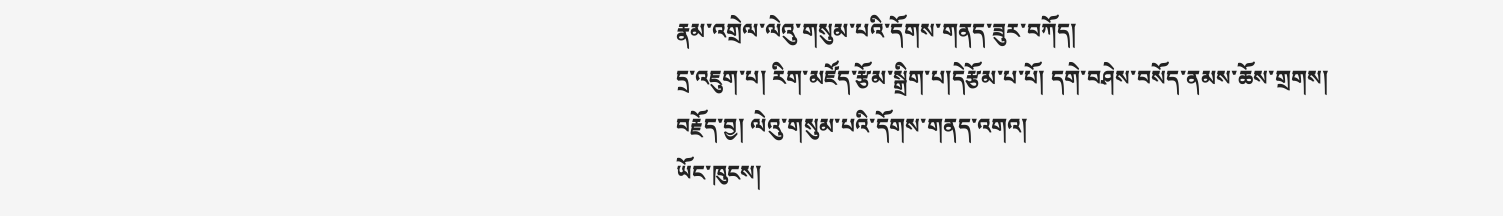རྣམ་འགྲེལ་ལེའུ་གསུམ་པའི་དོགས་གནད་ཟུར་བཀོད།
དྲ་འཇུག་པ། རིག་མཛོད་རྩོམ་སྒྲིག་པ།དེརྩོམ་པ་པོ། དགེ་བཤེས་བསོད་ནམས་ཆོས་གྲགས།
བརྗོད་བྱ། ལེའུ་གསུམ་པའི་དོགས་གནད་འགའ།
ཡོང་ཁུངས།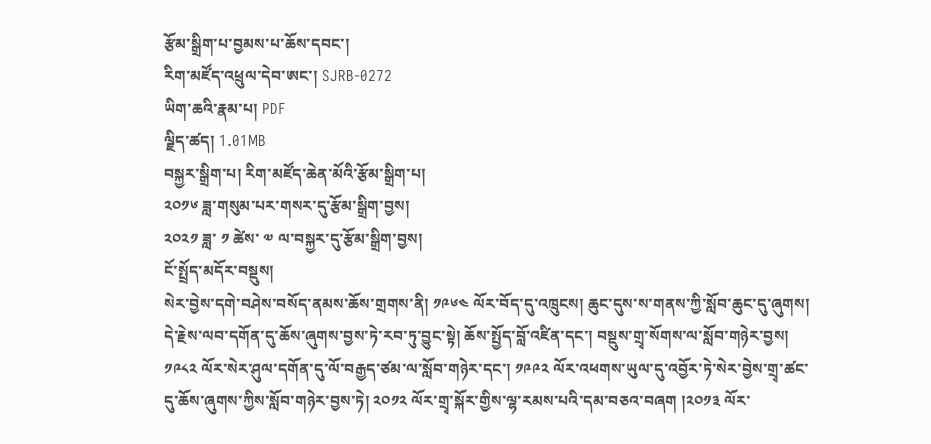རྩོམ་སྒྲིག་པ་བྱམས་པ་ཆོས་དབང་།
རིག་མཛོད་འཕྲུལ་དེབ་ཨང་། SJRB-0272
ཡིག་ཆའི་རྣམ་པ། PDF
ལྗིད་ཚད། 1.01MB
བསྐྱར་སྒྲིག་པ། རིག་མཛོད་ཆེན་མོའི་རྩོམ་སྒྲིག་པ།
༢༠༡༦ ཟླ་གསུམ་པར་གསར་དུ་རྩོམ་སྒྲིག་བྱས།
༢༠༢༡ ཟླ་ ༡ ཚེས་ ༧ ལ་བསྐྱར་དུ་རྩོམ་སྒྲིག་བྱས།
ངོ་སྤྲོད་མདོར་བསྡུས།
སེར་བྱེས་དགེ་བཤེས་བསོད་ནམས་ཆོས་གྲགས་ནི། ༡༩༦༤ ལོར་བོད་དུ་འཁྲུངས། ཆུང་དུས་ས་གནས་ཀྱི་སློབ་ཆུང་དུ་ཞུགས། དེ་རྗེས་ལབ་དགོན་དུ་ཆོས་ཞུགས་བྱས་ཏེ་རབ་ཏུ་བྱུང་སྟེ། ཆོས་སྤྱོད་བློ་འཛིན་དང་། བསྡུས་གྲྭ་སོགས་ལ་སློབ་གཉེར་བྱས། ༡༩༨༢ ལོར་སེར་ཤུལ་དགོན་དུ་ལོ་བརྒྱད་ཙམ་ལ་སློབ་གཉེར་དང་། ༡༩༩༢ ལོར་འཕགས་ཡུལ་དུ་འབྱོར་ཏེ་སེར་བྱེས་གྲྭ་ཚང་དུ་ཆོས་ཞུགས་ཀྱིས་སློབ་གཉེར་བྱས་ཏེ། ༢༠༡༢ ལོར་གྲྭ་སྐོར་གྱིས་ལྷ་རམས་པའི་དམ་བཅའ་བཞག །༢༠༡༣ ལོར་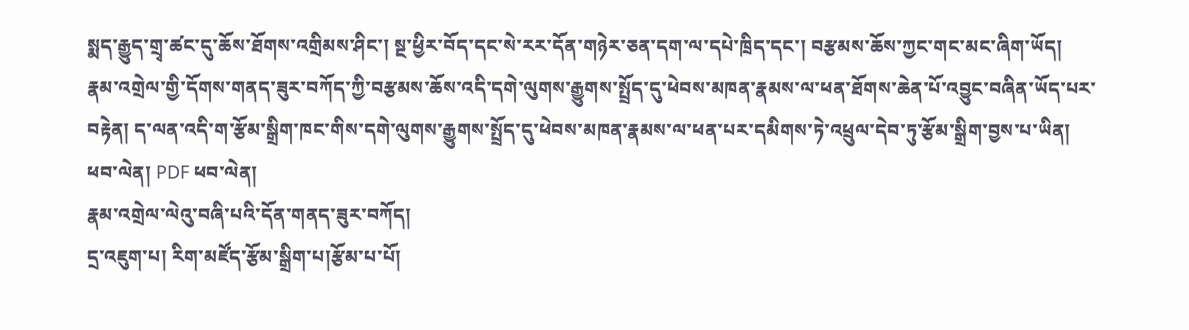སྨད་རྒྱུད་གྲྭ་ཚང་དུ་ཆོས་ཐོགས་འགྲིམས་ཤིང་། སྔ་ཕྱིར་བོད་དང་སེ་རར་དོན་གཉེར་ཅན་དག་ལ་དཔེ་ཁྲིད་དང་། བརྩམས་ཆོས་ཀྱང་གང་མང་ཞིག་ཡོད།
རྣམ་འགྲེལ་གྱི་དོགས་གནད་ཟུར་བཀོད་ཀྱི་བརྩམས་ཆོས་འདི་དགེ་ལུགས་རྒྱུགས་སྤྲོད་དུ་ཕེབས་མཁན་རྣམས་ལ་ཕན་ཐོགས་ཆེན་པོ་འབྱུང་བཞིན་ཡོད་པར་བརྟེན། ད་ལན་འདི་ག་རྩོམ་སྒྲིག་ཁང་གིས་དགེ་ལུགས་རྒྱུགས་སྤྲོད་དུ་ཕེབས་མཁན་རྣམས་ལ་ཕན་པར་དམིགས་ཏེ་འཕྲུལ་དེབ་ཏུ་རྩོམ་སྒྲིག་བྱས་པ་ཡིན།
ཕབ་ལེན། PDF ཕབ་ལེན།
རྣམ་འགྲེལ་ལེའུ་བཞི་པའི་དོན་གནད་ཟུར་བཀོད།
དྲ་འཇུག་པ། རིག་མཛོད་རྩོམ་སྒྲིག་པ།རྩོམ་པ་པོ།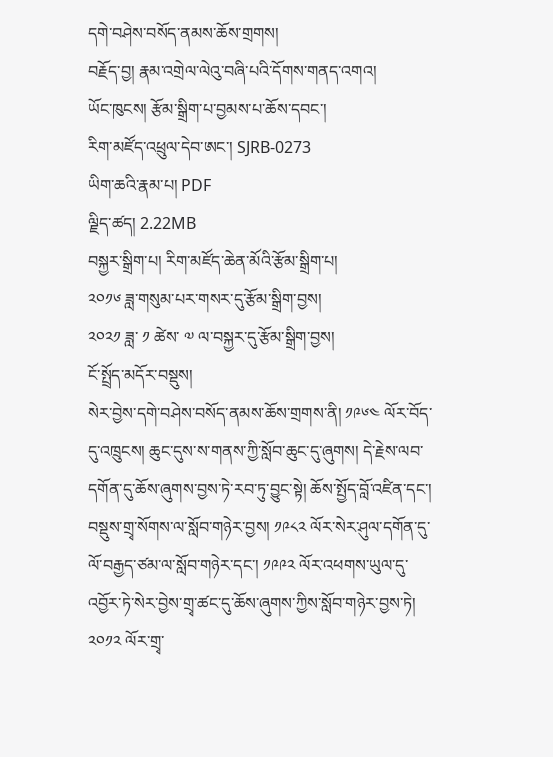དགེ་བཤེས་བསོད་ནམས་ཆོས་གྲགས།
བརྗོད་བྱ། རྣམ་འགྲེལ་ལེའུ་བཞི་པའི་དོགས་གནད་འགའ།
ཡོང་ཁུངས། རྩོམ་སྒྲིག་པ་བྱམས་པ་ཆོས་དབང་།
རིག་མཛོད་འཕྲུལ་དེབ་ཨང་། SJRB-0273
ཡིག་ཆའི་རྣམ་པ། PDF
ལྗིད་ཚད། 2.22MB
བསྐྱར་སྒྲིག་པ། རིག་མཛོད་ཆེན་མོའི་རྩོམ་སྒྲིག་པ།
༢༠༡༦ ཟླ་གསུམ་པར་གསར་དུ་རྩོམ་སྒྲིག་བྱས།
༢༠༢༡ ཟླ་ ༡ ཚེས་ ༧ ལ་བསྐྱར་དུ་རྩོམ་སྒྲིག་བྱས།
ངོ་སྤྲོད་མདོར་བསྡུས།
སེར་བྱེས་དགེ་བཤེས་བསོད་ནམས་ཆོས་གྲགས་ནི། ༡༩༦༤ ལོར་བོད་དུ་འཁྲུངས། ཆུང་དུས་ས་གནས་ཀྱི་སློབ་ཆུང་དུ་ཞུགས། དེ་རྗེས་ལབ་དགོན་དུ་ཆོས་ཞུགས་བྱས་ཏེ་རབ་ཏུ་བྱུང་སྟེ། ཆོས་སྤྱོད་བློ་འཛིན་དང་། བསྡུས་གྲྭ་སོགས་ལ་སློབ་གཉེར་བྱས། ༡༩༨༢ ལོར་སེར་ཤུལ་དགོན་དུ་ལོ་བརྒྱད་ཙམ་ལ་སློབ་གཉེར་དང་། ༡༩༩༢ ལོར་འཕགས་ཡུལ་དུ་འབྱོར་ཏེ་སེར་བྱེས་གྲྭ་ཚང་དུ་ཆོས་ཞུགས་ཀྱིས་སློབ་གཉེར་བྱས་ཏེ། ༢༠༡༢ ལོར་གྲྭ་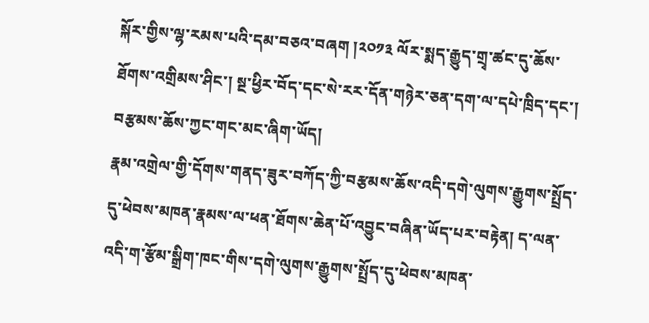སྐོར་གྱིས་ལྷ་རམས་པའི་དམ་བཅའ་བཞག །༢༠༡༣ ལོར་སྨད་རྒྱུད་གྲྭ་ཚང་དུ་ཆོས་ཐོགས་འགྲིམས་ཤིང་། སྔ་ཕྱིར་བོད་དང་སེ་རར་དོན་གཉེར་ཅན་དག་ལ་དཔེ་ཁྲིད་དང་། བརྩམས་ཆོས་ཀྱང་གང་མང་ཞིག་ཡོད།
རྣམ་འགྲེལ་གྱི་དོགས་གནད་ཟུར་བཀོད་ཀྱི་བརྩམས་ཆོས་འདི་དགེ་ལུགས་རྒྱུགས་སྤྲོད་དུ་ཕེབས་མཁན་རྣམས་ལ་ཕན་ཐོགས་ཆེན་པོ་འབྱུང་བཞིན་ཡོད་པར་བརྟེན། ད་ལན་འདི་ག་རྩོམ་སྒྲིག་ཁང་གིས་དགེ་ལུགས་རྒྱུགས་སྤྲོད་དུ་ཕེབས་མཁན་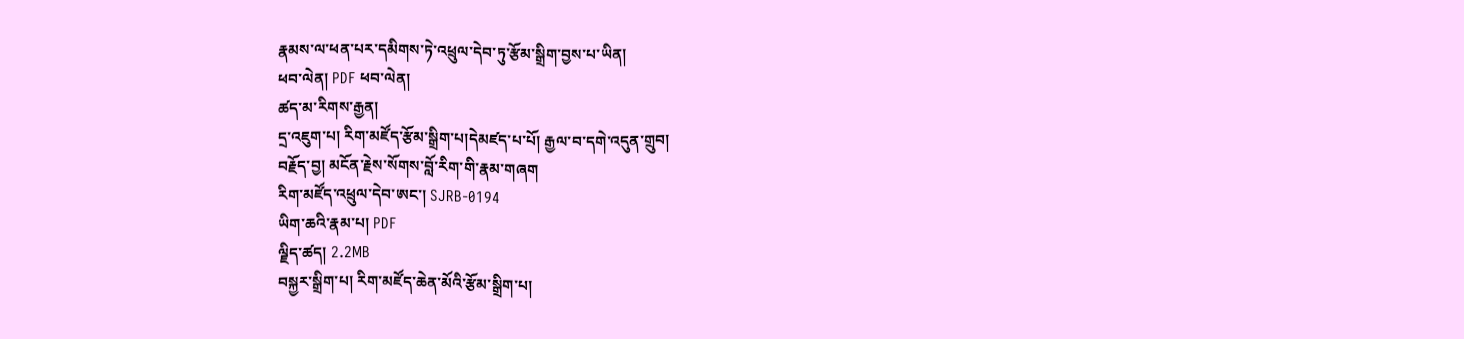རྣམས་ལ་ཕན་པར་དམིགས་ཏེ་འཕྲུལ་དེབ་ཏུ་རྩོམ་སྒྲིག་བྱས་པ་ཡིན།
ཕབ་ལེན། PDF ཕབ་ལེན།
ཚད་མ་རིགས་རྒྱན།
དྲ་འཇུག་པ། རིག་མཛོད་རྩོམ་སྒྲིག་པ།དེམཛད་པ་པོ། རྒྱལ་བ་དགེ་འདུན་གྲུབ།
བརྗོད་བྱ། མངོན་རྗེས་སོགས་བློ་རིག་གི་རྣམ་གཞག
རིག་མཛོད་འཕྲུལ་དེབ་ཨང་། SJRB-0194
ཡིག་ཆའི་རྣམ་པ། PDF
ལྗིད་ཚད། 2.2MB
བསྐྱར་སྒྲིག་པ། རིག་མཛོད་ཆེན་མོའི་རྩོམ་སྒྲིག་པ།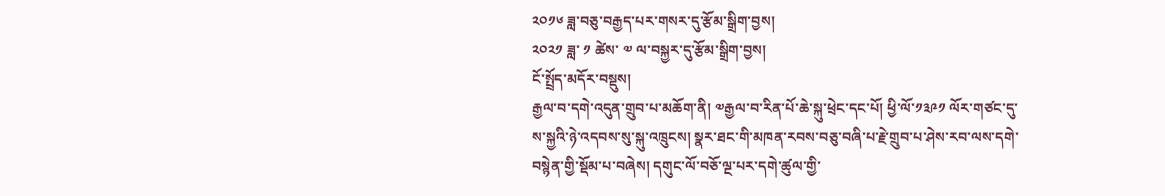༢༠༡༦ ཟླ་བཅུ་བརྒྱད་པར་གསར་དུ་རྩོམ་སྒྲིག་བྱས།
༢༠༢༡ ཟླ་ ༡ ཚེས་ ༧ ལ་བསྐྱར་དུ་རྩོམ་སྒྲིག་བྱས།
ངོ་སྤྲོད་མདོར་བསྡུས།
རྒྱལ་བ་དགེ་འདུན་གྲུབ་པ་མཆོག་ནི། ༧རྒྱལ་བ་རིན་པོ་ཆེ་སྐུ་ཕྲེང་དང་པོ། ཕྱི་ལོ་༡༣༩༡ ལོར་གཙང་དུ་ས་སྐྱའི་ཉེ་འདབས་སུ་སྐུ་འཁྲུངས། སྣར་ཐང་གི་མཁན་རབས་བཅུ་བཞི་པ་རྗེ་གྲུབ་པ་ཤེས་རབ་ལས་དགེ་བསྙེན་གྱི་སྡོམ་པ་བཞེས། དགུང་ལོ་བཅོ་ལྔ་པར་དགེ་ཚུལ་གྱི་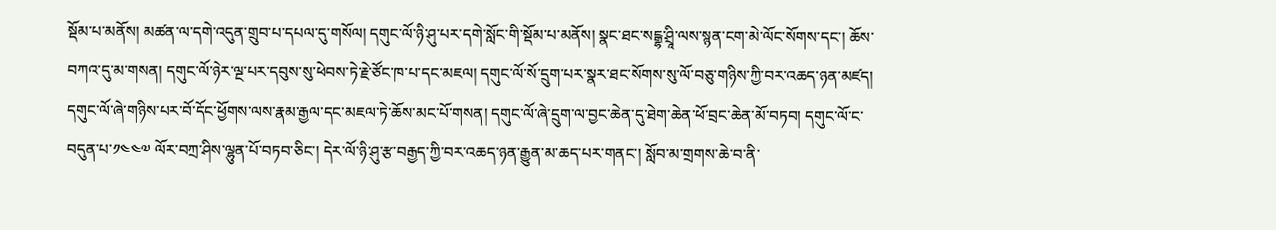སྡོམ་པ་མནོས། མཚན་ལ་དགེ་འདུན་གྲུབ་པ་དཔལ་དུ་གསོལ། དགུང་ལོ་ཉི་ཤུ་པར་དགེ་སློང་གི་སྡོམ་པ་མནོས། སྣང་ཐང་སངྒྷ་ཤྲཱི་ལས་སྙན་ངག་མེ་ལོང་སོགས་དང་། ཆོས་བཀའ་དུ་མ་གསན། དགུང་ལོ་ཉེར་ལྔ་པར་དབུས་སུ་ཕེབས་ཏེ་རྗེ་ཙོང་ཁ་པ་དང་མཇལ། དགུང་ལོ་སོ་དྲུག་པར་སྣར་ཐང་སོགས་སུ་ལོ་བཅུ་གཉིས་ཀྱི་བར་འཆད་ཉན་མཛད། དགུང་ལོ་ཞེ་གཉིས་པར་བོ་དོང་ཕྱོགས་ལས་རྣམ་རྒྱལ་དང་མཇལ་ཏེ་ཆོས་མང་པོ་གསན། དགུང་ལོ་ཞེ་དྲུག་ལ་བྱང་ཆེན་དུ་ཐེག་ཆེན་ཕོ་བྲང་ཆེན་མོ་བཏབ། དགུང་ལོ་ང་བདུན་པ་༡༤༤༧ ལོར་བཀྲ་ཤིས་ལྷུན་པོ་བཏབ་ཅིང་། དེར་ལོ་ཉི་ཤུ་རྩ་བརྒྱད་ཀྱི་བར་འཆད་ཉན་རྒྱུན་མ་ཆད་པར་གནང་། སློབ་མ་གྲགས་ཆེ་བ་ནི་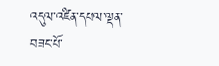འདུལ་འཛིན་དཔལ་ལྡན་བཟང་པོ་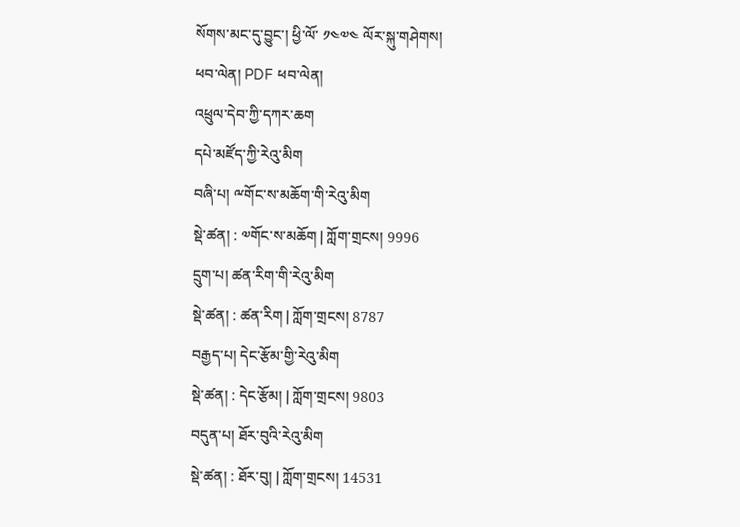སོགས་མང་དུ་བྱུང་། ཕྱི་ལོ་ ༡༤༧༤ ལོར་སྐུ་གཤེགས།
ཕབ་ལེན། PDF ཕབ་ལེན།
འཕྲུལ་དེབ་ཀྱི་དཀར་ཆག
དཔེ་མཛོད་ཀྱི་རེའུ་མིག
བཞི་པ། ྋགོང་ས་མཆོག་གི་རེའུ་མིག
སྡེ་ཚན། : ༧གོང་ས་མཆོག | ཀློག་གྲངས། 9996
དྲུག་པ། ཚན་རིག་གི་རེའུ་མིག
སྡེ་ཚན། : ཚན་རིག | ཀློག་གྲངས། 8787
བརྒྱད་པ། དེང་རྩོམ་གྱི་རེའུ་མིག
སྡེ་ཚན། : དེང་རྩོམ། | ཀློག་གྲངས། 9803
བདུན་པ། ཐོར་བུའི་རེའུ་མིག
སྡེ་ཚན། : ཐོར་བུ། | ཀློག་གྲངས། 14531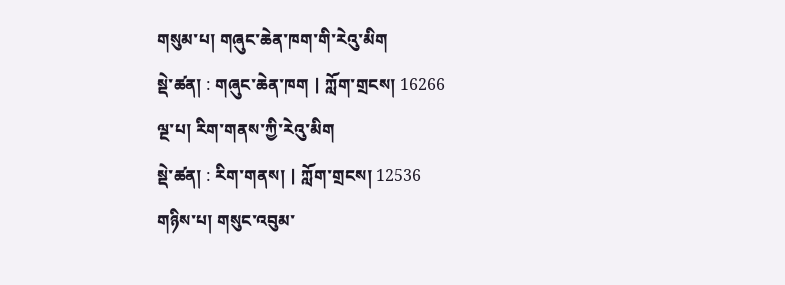གསུམ་པ། གཞུང་ཆེན་ཁག་གི་རེའུ་མིག
སྡེ་ཚན། : གཞུང་ཆེན་ཁག | ཀློག་གྲངས། 16266
ལྔ་པ། རིག་གནས་ཀྱི་རེའུ་མིག
སྡེ་ཚན། : རིག་གནས། | ཀློག་གྲངས། 12536
གཉིས་པ། གསུང་འབུམ་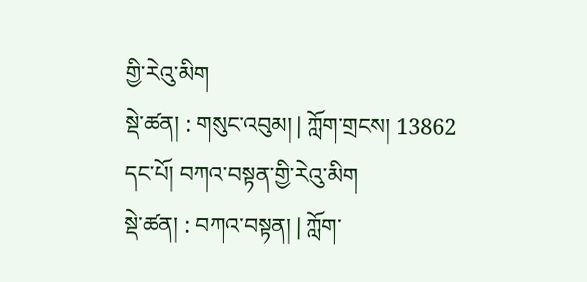གྱི་རེའུ་མིག
སྡེ་ཚན། : གསུང་འབུམ། | ཀློག་གྲངས། 13862
དང་པོ། བཀའ་བསྟན་གྱི་རེའུ་མིག
སྡེ་ཚན། : བཀའ་བསྟན། | ཀློག་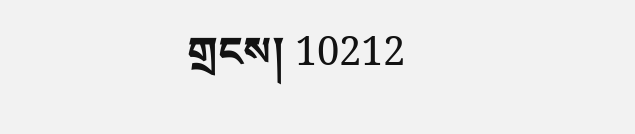གྲངས། 10212